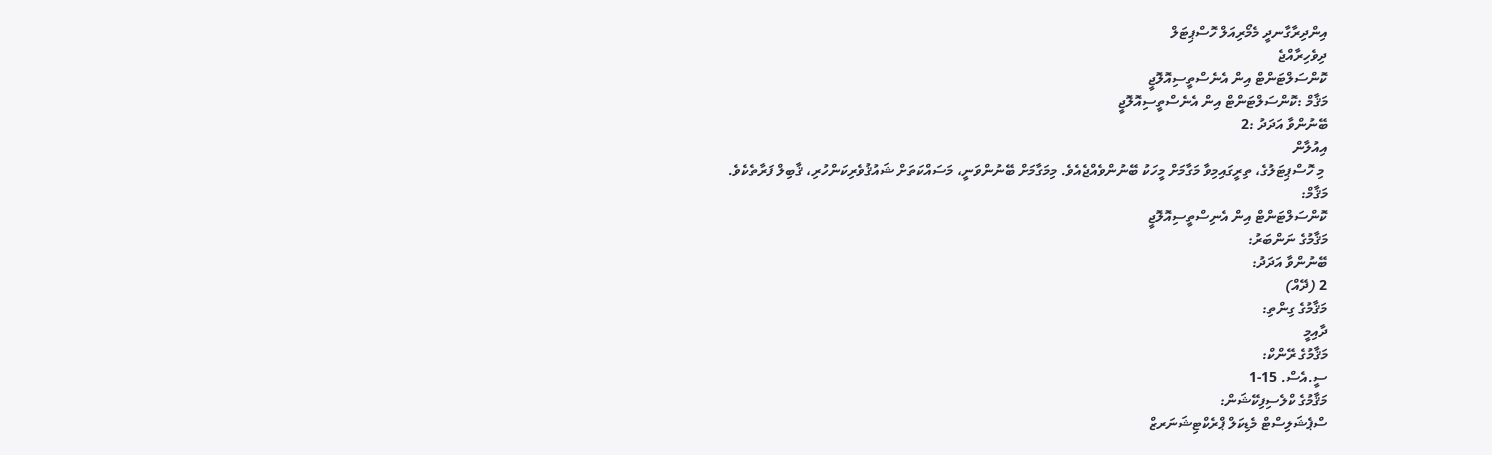އިންދިރާގާނދީ މެމޯރިއަލް ހޮސްޕިޓަލް
ދިވެހިރާއްޖެ
ކޮންސަލްޓަންޓް އިން އެނެސްތީސިއޮލޮޖީ
މަޤާމް :ކޮންސަލްޓަންޓް އިން އެނެސްތީސިއޮލޮޖީ
ބޭނުންވާ އަދަދު :2
އިއުލާން
 މި ހޮސްޕިޓަލުގެ، ތިރީގައިމިވާ މަގާމަށް މީހަކު ބޭނުންވެއްޖެއެވެ. މިމަގާމަށް ބޭނުންވަނީ، މަސައްކަތަށް ޝައުޤުވެރިކަންހުރި، ޤާބިލް ފަރާތެކެވެ.
މަޤާމް:
ކޮންސަލްޓަންޓް އިން އެނިސްތީސިއޮލޮޖީ
މަޤާމުގެ ނަންބަރު:
ބޭނުންވާ އަދަދު:
2 (ދޭއް)
މަޤާމުގެ ގިންތި:
ދާއިމީ
މަޤާމުގެ ރޭންކް:
ސީ.އެސް. 15-1
މަޤާމުގެ ކްލެސިފިކޭޝަން:
ސްޕެޝަލިސްޓް މެޑިކަލް ޕްރެކްޓިޝަނަރޒް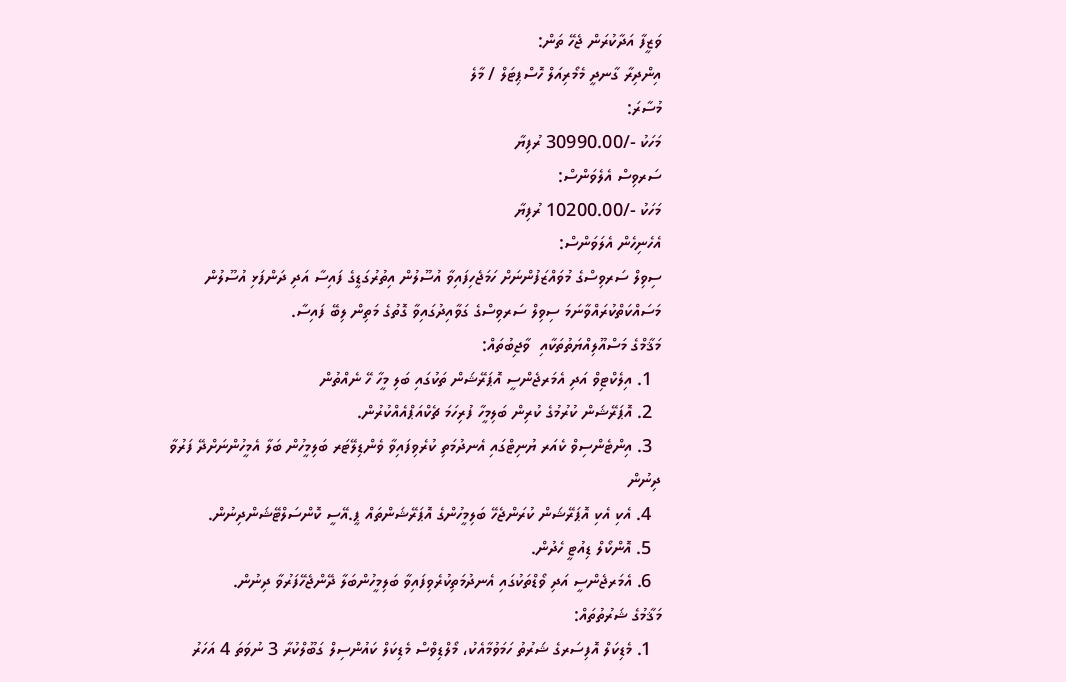ވަޒީފާ އަދާކުރަން ޖެހޭ ތަން:
އިންދިރާ ގާނދީ މެމޯރިއަލް ހޮސްޕިޓަލް / މާލެ
މުސާރަ:
މަހަކު -/30990.00 ރުފިޔާ
ސަރވިސް އެލެވަންސް:
މަހަކު -/10200.00 ރުފިޔާ
އެހެނިހެން އެލަވަންސް:
ސިވިލް ސަރވިސްގެ މުވައްޒަފުންނަށް ހަމަޖެހިފައިވާ އުސޫލުން އިތުރުގަޑީގެ ފައިސާ އަދި ދަންފަޅި އުސޫލުން މަސައްކަތްކުރައްވާނަމަ ސިވިލް ސަރވިސްގެ ގަވާއިދުގައިވާ ގޮތުގެ މަތިން ލިބޭ ފައިސާ.
މަޤާމްގެ މަސްއޫލިއްޔަތުތަކާއި  ވާޖިބުތައް:
  1. އިލެކްޓިވް އަދި އެމަރޖެންސީ އޮޕަރޭޝަން ތަކުގައި ބަލި މީހާ ހޭ ނެއްތުން
  2. އޮޕަރޭޝަން ކުރުމުގެ ކުރިން ބަލިމީހާ ފުރިހަމަ ޗެކްއަޕްއެއްކުރުން.
  3. އިންޓެންސިވް ކެއަރ ޔުނިޓްގައި އެނދުމަތި ކުރެވިފައިވާ ވެންޑިލޭޓަރ ބަލިމީހުން ބަލާ އެމީހުންނަށްދޭ ފަރުވާ ދިނުން
  4. އެކި އެކި އޮޕަރޭޝަން ކުރަންޖެހޭ ބަލިމީހުންގެ އޮޕަރޭޝަންތައް ޕީ.އޭސީ ކޮންސަލްޓޭޝަންދިނުން.
  5. އޮންކޯލް ޑިއުޓީ ހެދުން.
  6. އެމަރޖެންސީ އަދި ވޯޑްތަކުގައި އެނދުމަތިކުރެވިފައިވާ ބަލިމީހުންބަލާ ދޭންޖެހޭފަރުވާ ދިނުން.
މަޤާމުގެ ޝަރުތުތައް:
  1. މެޑިކަލް އޮފިސަރގެ ޝަރުތު ހަމަވުމާއެކު، މޯލްޑިވްސް މެޑިކަލް ކައުންސިލް ގަބޫލްކުރާ 3 ނުވަތަ 4 އަހަރު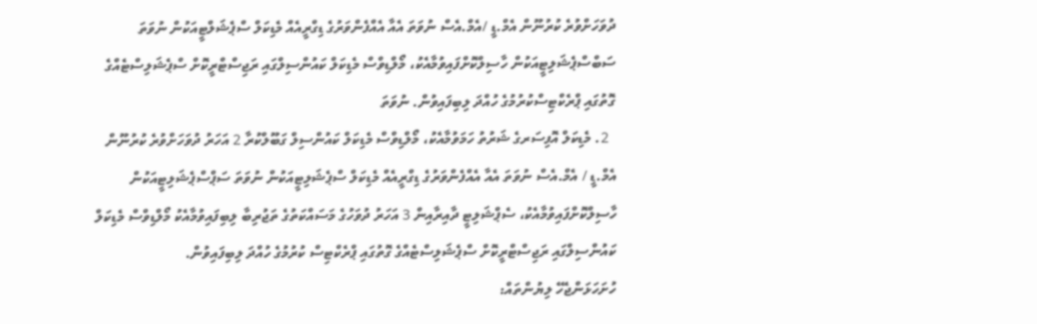ދުވަހަށްވުރެ ކުރުނޫން އެމް.ޑީ /އެމް.އެސް ނުވަތަ އެއާ އެއްފެންވަރުގެ ޑިގްރީއެއް މެޑިކަލް ސްޕެޝަލްޓީއަކުން ނުވަތަ ސަބްސްޕެޝަލިޓީއަކުން ހާސިލްކޮށްފައިވުމާއެކު، މޯލްޑިވްސް މެޑިކަލް ކައުންސިލްގައި ރަޖިސްޓްރީކޮށް ސްޕެޝަލިސްޓެއްގެ ގޮތުގައި ޕްރެކްޓިސްކުރުމުގެ ހުއްދަ ލިބިފައިވުން. ނުވަތަ
  2. މެޑިކަލް އޮފިސަރގެ ޝަރުތު ހަމަވުމާއެކު، މޯލްޑިވްސް މެޑިކަލް ކައުންސިލް ގަބޫލްކުރާ 2 އަހަރު ދުވަހަށްވުރެ ކުރުނޫން އެމް.ޑީ / އެމް.އެސް ނުވަތަ އެއާ އެއްފެންވަރުގެ ޑިގްރީއެއް މެޑިކަލް ސްޕެޝަލިޓީއަކުން ނުވަތަ ސަޕްސްޕެޝަލިޓީއަކުން ހާސިލްކޮށްފައިވުމާއެކު، ސެޕްޝަލިޓީ ދާއިރާއިން 3 އަހަރު ދުވަހުގެ މަސައްކަތުގެ ތަޖުރިބާ ލިބިފައިވުމާއެކު މޯލްޑިވްސް މެޑިކަލް ކައުންސިލްގައި ރަޖިސްޓްރީކޮށް ސްޕެޝަލިސްޓެއްގެ ގޮތުގައި ޕްރެކްޓިސް ކުރުމުގެ ހުއްދަ ލިބިފައިވުން.
ހުށަހަޅަންޖެހޭ ލިޔުންތައް: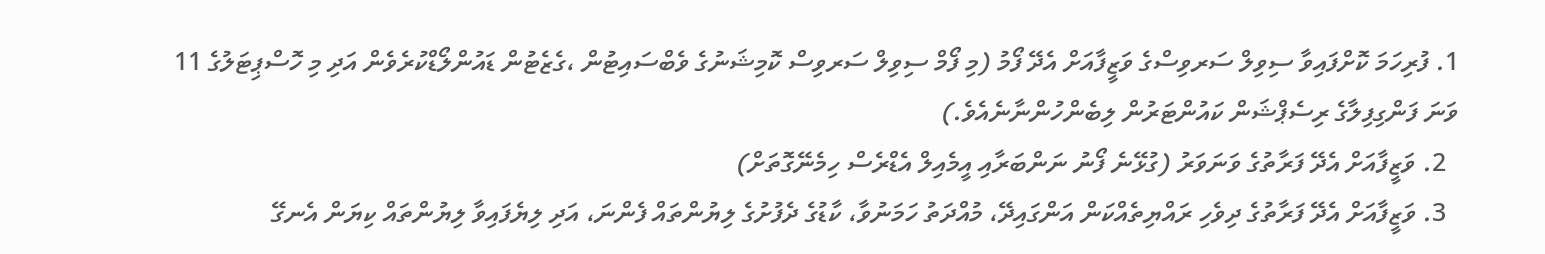1. ފުރިހަމަ ކޮށްފައިވާ ސިވިލް ސަރވިސްގެ ވަޒީފާއަށް އެދޭ ފޯމު (މި ފޯމް ސިވިލް ސަރވިސް ކޮމިޝަނުގެ ވެބްސައިޓުން ،ގެޒެޓުން ޑައުންލޯޑްކުރެވެން އަދި މި ހޮސްޕިޓަލުގެ 11 ވަނަ ފަންގިފިލާގެ ރިސެޕްޝަން ކައުންޓަރުން ލިބެންހުންނާނެއެވެ.)
  2. ވަޒީފާއަށް އެދޭ ފަރާތުގެ ވަނަވަރު (ގުޅޭނެ ފޯނު ނަންބަރާއި އީމެއިލް އެޑްރެސް ހިމެނޭގޮތަށް)
  3. ވަޒީފާއަށް އެދޭ ފަރާތުގެ ދިވެހި ރައްޔިތެއްކަން އަންގައިދޭ، މުއްދަތު ހަމަނުވާ، ކާޑުގެ ދެފުށުގެ ލިޔުންތައް ފެންނަ، އަދި ލިޔެފައިވާ ލިޔުންތައް ކިޔަން އެނގޭ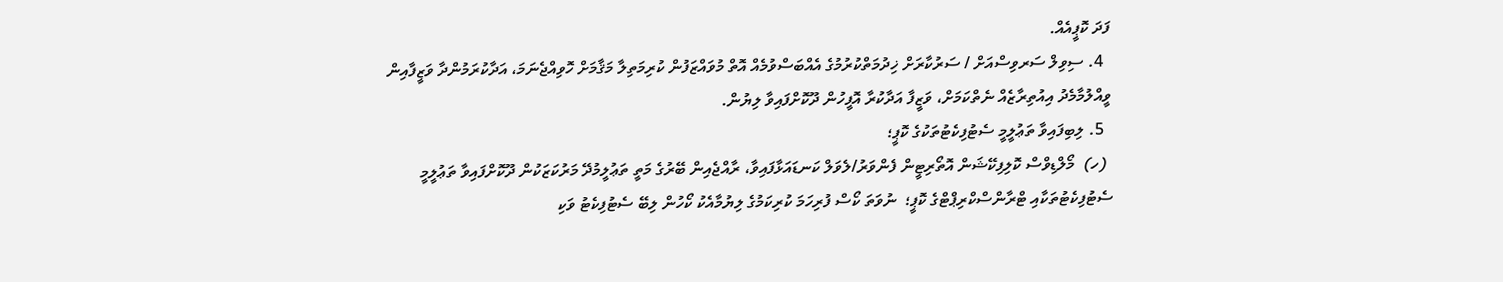ފަދަ ކޮޕީއެއް.
  4. ސިވިލް ސަރވިސްއަށް / ސަރުކާރަށް ޚިދުމަތްކުރުމުގެ އެއްބަސްވުމެއް އޮތް މުވައްޒަފުން ކުރިމަތިލާ މަޤާމަށް ހޮވިއްޖެނަމަ، އަދާކުރަމުންދާ ވަޒީފާއިން ވީއްލުމާމެދު އިއުތިރާޒެއް ނެތްކަމަށް، ވަޒީފާ އަދާކުރާ އޮފީހުން ދޫކޮށްފައިވާ ލިޔުން.
  5. ލިބިފައިވާ ތަޢުލީމީ ސެޓުފިކެޓުތަކުގެ ކޮޕީ؛
 (ހ)  މޯލްޑިވްސް ކޮލިފިކޭޝަން އޮތޯރިޓީން ފެންވަރު/ލެވަލް ކަނޑައަޅާފައިވާ، ރާއްޖެއިން ބޭރުގެ މަތީ ތަޢުލީމުދޭ މަރުކަޒަކުން ދޫކޮށްފައިވާ ތަޢުލީމީ ސެޓުފިކެޓުތަކާއި ޓްރާންސްކްރިޕްޓްގެ ކޮޕީ؛  ނުވަތަ ކޯސް ފުރިހަމަ ކުރިކަމުގެ ލިޔުމާއެކު ކޯހުން ލިބޭ ސެޓުފިކެޓު ވަކި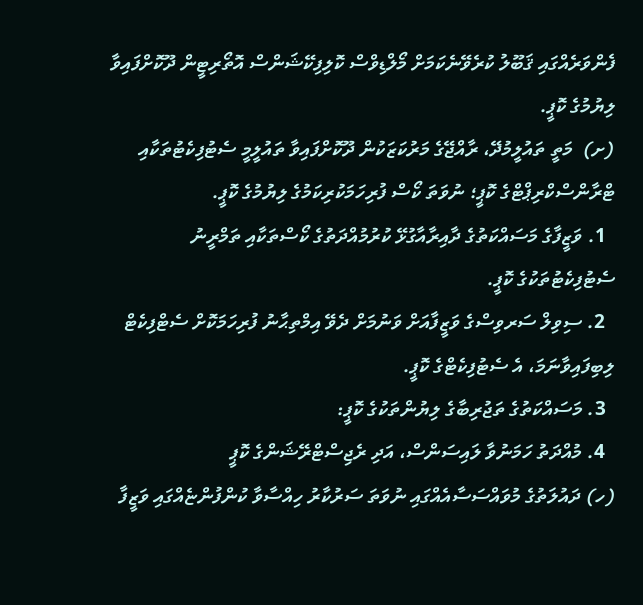ފެންވަރެއްގައި ޤަބޫލު ކުރެވޭނެކަމަށް މޯލްޑިވްސް ކޮލިފިކޭޝަންސް އޮތޯރިޓީން ދޫކޮށްފައިވާ ލިޔުމުގެ ކޮޕީ.
(ށ)  މަތީ ތައުލީމުދޭ، ރާއްޖޭގެ މަރުކަޒަކުން ދޫކޮށްފައިވާ ތައުލީމީ ސެޓުފިކެޓުތަކާއި ޓްރާންސްކްރިޕްޓްގެ ކޮޕީ؛ ނުވަތަ ކޯސް ފުރިހަމަކުރިކަމުގެ ލިޔުމުގެ ކޮޕީ.
  1. ވަޒީފާގެ މަސައްކަތުގެ ދާއިރާއާގުޅޭ ކުރުމުއްދަތުގެ ކޯސްތަކާއި ތަމްރީނު ސެޓުފިކެޓުތަކުގެ ކޮޕީ.
  2. ސިވިލް ސަރވިސްގެ ވަޒީފާއަށް ވަނުމަށް ދެވޭ އިމްތިޙާނު ފުރިހަމަކޮށް ސެޓްފިކެޓް ލިބިފައިވާނަމަ، އެ ސެޓުފިކެޓްގެ ކޮޕީ.
  3. މަސައްކަތުގެ ތަޖުރިބާގެ ލިޔުންތަކުގެ ކޮޕީ:
  4. މުއްދަތު ހަމަނުވާ ލައިސަންސް، އަދި ރެޖިސްޓްރޭޝަންގެ ކޮޕީ
(ހ) ދައުލަތުގެ މުވައްސަސާއެއްގައި ނުވަތަ ސަރުކާރު ހިއްސާވާ ކުންފުންޏެއްގައި ވަޒީފާ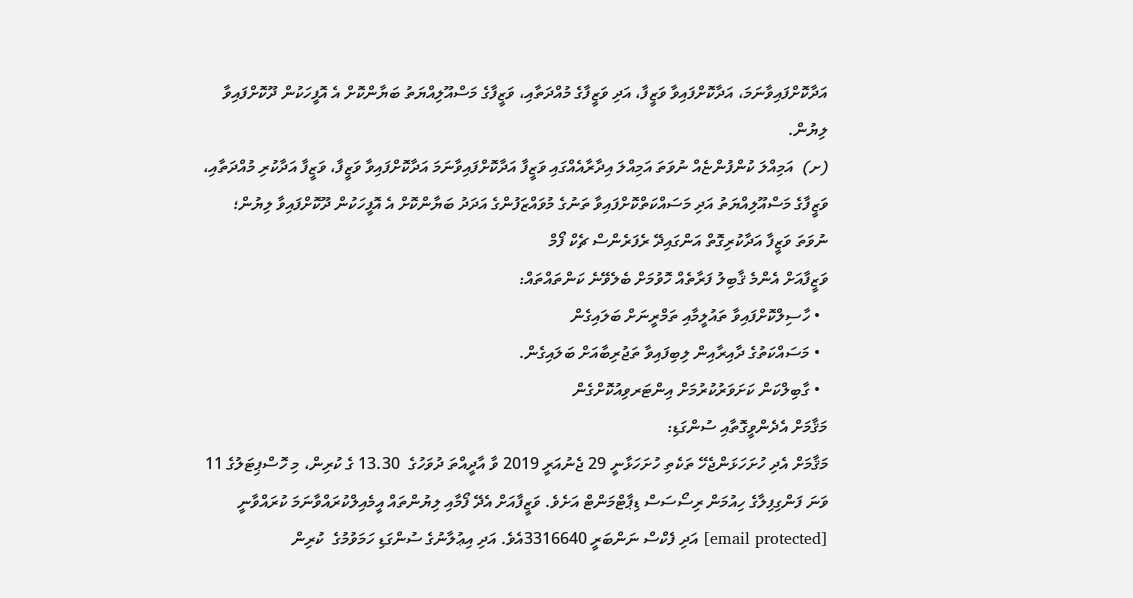އަދާކޮށްފައިވާނަމަ، އަދާކޮށްފައިވާ ވަޒީފާ، އަދި ވަޒީފާގެ މުއްދަތާއި، ވަޒީފާގެ މަސްއޫލިއްޔަތު ބަޔާންކޮށް އެ އޮފީހަކުން ދޫކޮށްފައިވާ ލިޔުން.
(ށ)  އަމިއްލަ ކުންފުންޏެއް ނުވަތަ އަމިއްލަ އިދާރާއެއްގައި ވަޒީފާ އަދާކޮށްފައިވާނަމަ އަދާކޮށްފައިވާ ވަޒީފާ، ވަޒީފާ އަދާކުރި މުއްދަތާއި، ވަޒީފާގެ މަސްއޫލިއްޔަތު އަދި މަސައްކަތްކޮށްފައިވާ ތަނުގެ މުވައްޒަފުންގެ އަދަދު ބަޔާންކޮށް އެ އޮފީހަކުން ދޫކޮށްފައިވާ ލިޔުން؛ ނުވަތަ ވަޒީފާ އަދާކުރިގޮތް އަންގައިދޭ ރެފަރެންސް ޗެކް ފޯމް
ވަޒީފާއަށް އެންމެ ޤާބިލު ފަރާތެއް ހޮވުމަށް ބެލެވޭނެ ކަންތައްތައް:
  • ހާސިލްކޮށްފައިވާ ތައުލީމާއި ތަމްރީނަށް ބަލައިގެން
  • މަސައްކަތުގެ ދާއިރާއިން ލިބިފައިވާ ތަޖުރިބާއަށް ބަލައިގެން.
  • ގާބިލްކަން ކަށަވަރުކުރުމަށް އިންޓަރވިއުކޮށްގެން
މަޤާމަށް އެދެންވީގޮތާއި ސުންގަޑި:
މަޤާމަށް އެދި ހުށަހަޅަންޖެހޭ ތަކެތި ހުށަހަޅާނީ 29 ޖެނުއަރީ 2019 ވާ އާދީއްތަ ދުވަހުގެ  13.30 ގެ ކުރިން، މި ހޮސްޕިޓަލުގެ 11 ވަނަ ފަންގިފިލާގެ ހިއުމަން ރިސޯސަސް ޑިޕާޓްމަންޓް އަށެވެ. ވަޒީފާއަށް އެދޭ ފޯމާއި ލިޔުންތައް އީމެއިލްކުރައްވާނަމަ ކުރައްވާނީ [email protected] އަދި ފެކްސް ނަންބަރީ 3316640އެވެ. އަދި އިޢުލާނުގެ ސުންގަޑި ހަމަވުމުގެ  ކުރިން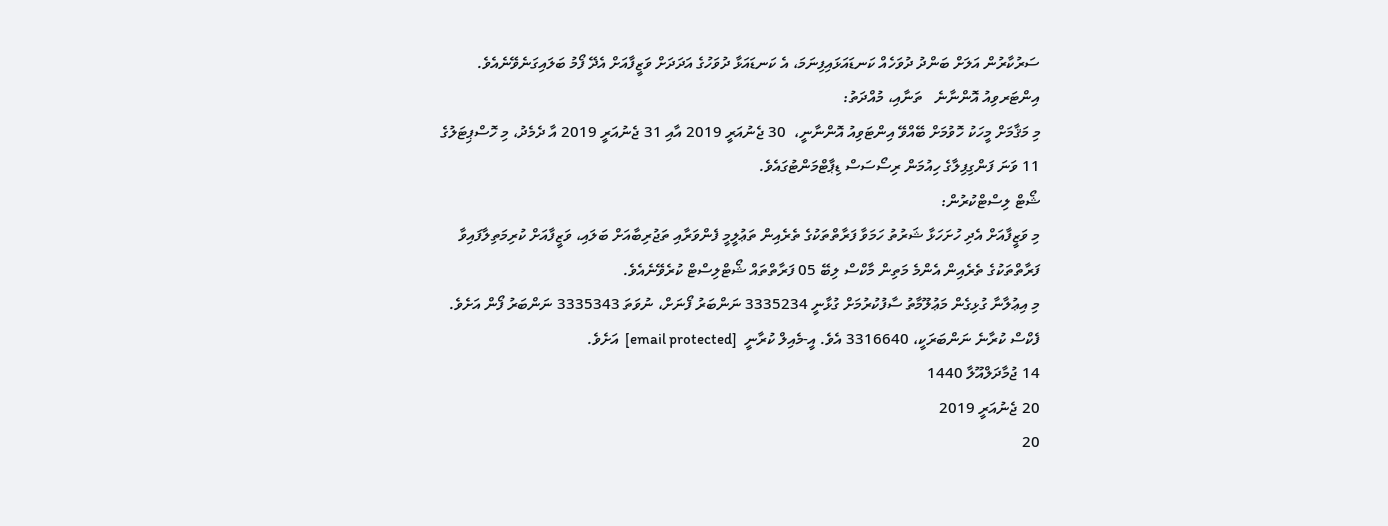ސަރުކާރުން އަލަށް ބަންދު ދުވަހެއް ކަނޑައަޅައިފިނަމަ، އެ ކަނޑައަޅާ ދުވަހުގެ އަދަދަށް ވަޒީފާއަށް އެދޭ ފޯމު ބަލައިގަނެވޭނެއެވެ.
އިންޓަރވިއު އޮންނާނެ   ތަނާއި، މުއްދަތު:
މި މަޤާމަށް މީހަކު ހޮވުމަށް ބޭއްވޭ އިންޓަވިއު އޮންނާނީ،  30 ޖެނުއަރީ 2019 އާއި 31 ޖެނުއަރީ 2019 އާ ދެމެދު، މި ހޮސްޕިޓަލުގެ 11 ވަނަ ފަންގިފިލާގެ ހިއުމަން ރިސޯސަސް ޑިޕާޓްމަންޓުގައެވެ.
ޝޯޓް ލިސްޓްކުރުން:
މި ވަޒީފާއަށް އެދި ހުށަހަޅާ ޝަރުތު ހަމަވާ ފަރާތްތަކުގެ ތެރެއިން ތަޢުލީމީ ފެންވަރާއި ތަޖުރިބާއަށް ބަލައި، ވަޒީފާއަށް ކުރިމަތިލާފައިވާ ފަރާތްތަކުގެ ތެރެއިން އެންމެ މަތިން މާކްސް ލިބޭ 05 ފަރާތްތައް ޝޯޓްލިސްޓް ކުރެވޭނެއެވެ.
މި އިޢުލާނާ ގުޅިގެން މަޢުލޫމާތު ސާފުކުރުމަށް ގުޅާނީ 3335234 ނަންބަރު ފޯނަށް، ނުވަތަ 3335343 ނަންބަރު ފޯން އަށެވެ. ފެކްސް ކުރާނެ ނަންބަރަކީ، 3316640 އެވެ. އީ-މެއިލް ކުރާނީ  [email protected]  އަށެވެ.
14 ޖުމާދަލްއޫލާ 1440
20 ޖެނުއަރީ 2019
20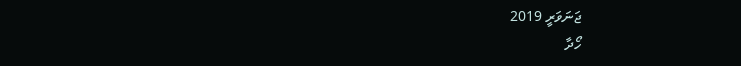ޖަނަވަރީ 2019
ހޯދާ